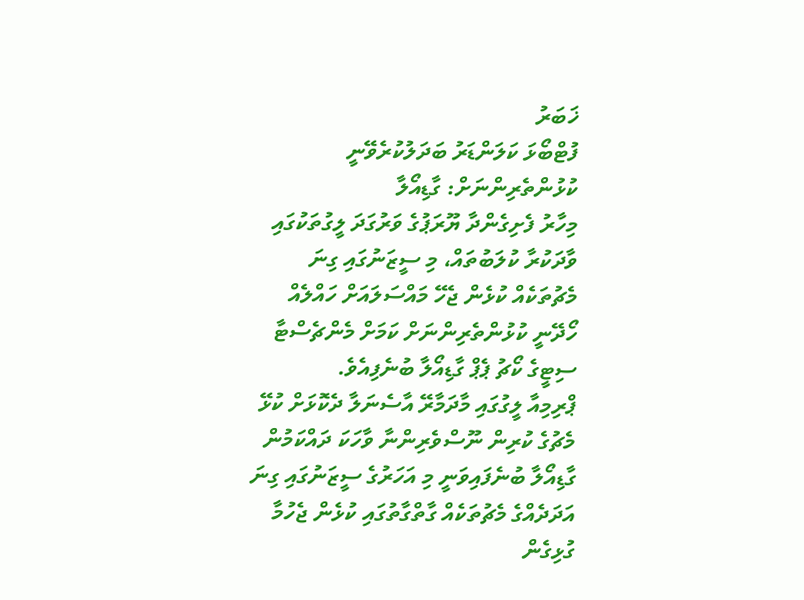ޚަބަރު
ފުޓްބޯޅަ ކަލަންޑަރު ބަދަލުކުރެވޭނީ ކުޅުންތެރިންނަށް: ގާޑިއޯލާ
މިހާރު ފެށިގެންދާ ޔޫރަޕުގެ ވަރުގަދަ ލީގުތަކުގައި ވާދަކުރާ ކުލަބުތައް، މި ސީޒަނުގައި ގިނަ މެޗުތަކެއް ކުޅެން ޖެހޭ މައްސަލައަށް ހައްލެއް ހޯދޭނީ ކުޅުންތެރިންނަށް ކަމަށް މެންޗެސްޓާ ސިޓީގެ ކޯޗު ޕެޕް ގާޑިއޯލާ ބުނެފިއެވެ.
ޕްރިމިއާ ލީގުގައި މާދަމާރޭ އާސެނަލާ ދެކޮޅަށް ކުޅޭ މެޗުގެ ކުރިން ނޫސްވެރިންނާ ވާހަކަ ދައްކަމުން ގާޑިއޯލާ ބުނެފައިވަނީ މި އަހަރުގެ ސީޒަނުގައި ގިނަ އަދަދެއްގެ މެޗުތަކެއް ގާތްގާތުގައި ކުޅެން ޖެހުމާ ގުޅިގެން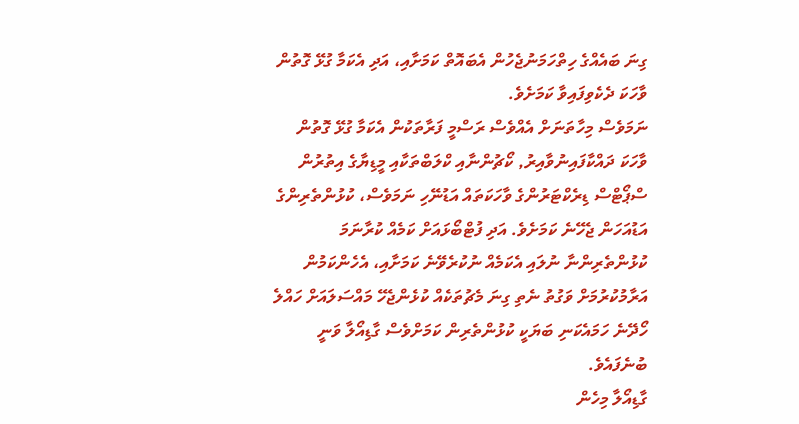ގިނަ ބައެއްގެ ހިތްހަމަނުޖެހުން އެބައޮތް ކަމަށާއި، އަދި އެކަމާ ގުޅޭ ގޮތުން ވާހަކަ ދެކެވިފައިވާ ކަމަށެވެ.
ނަމަވެސް މިހާތަނަށް އެއްވެސް ރަސްމީ ފަރާތަކުން އެކަމާ ގުޅޭ ގޮތުން ވާހަކަ ދައްކާފައިނުވާއިރު, ކޯޗުންނާއި ކްލަބްތަކާއި މީޑިޔާގެ އިތުރުން ސްޕޯޓްސް ޑިރެކްޓަރުންގެ ވާހަކަތައް އަޑުނޭހި ނަމަވެސް، ކުޅުންތެރިންގެ އަޑުއަހަން ޖެހޭނެ ކަމަށެވެ. އަދި ފުޓްބޯޅައަށް ކަމެއް ކުރާނަމަ ކުޅުންތެރިންނާ ނުލައި އެކަމެއް ނުކުރެވޭނެ ކަމަށާއި، އެހެންކަމުން އަރާމުކުރުމަށް ވަގުތު ނެތި ގިނަ މެޗުތަކެއް ކުޅެންޖެހޭ މައްސަލައަށް ހައްލެ ހޯދޭނެ ހަމައެކަނި ބަޔަކީ ކުޅުންތެރިން ކަމަށްވެސް ގާޑިއޯލާ ވަނީ ބުނެފައެވެ.
ގާޑިއޯލާ މިހެން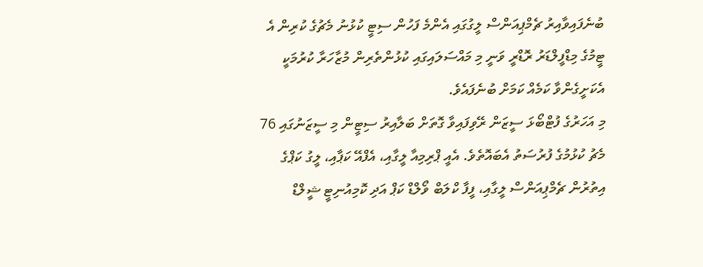ބުނެފައިވާއިރު ޗެމްޕިއަންސް ލީގުގައި އެންމެ ފަހުން ސިޓީ ކުޅުނު މެޗުގެ ކުރިން އެ ޓީމުގެ މިޑްފީލްޑަރު ރޮޑްރީ ވަނީ މި މައްސަލައިގައި ކުޅުންތެރިން މުޒާހަރާ ކުރުމަކީ އެކަށީގެންވާ ކަމެއް ކަމަށް ބުނެފައެވެ.
މި އަހަރުގެ ފުޓްބޯޅަ ސީޒަން ރޭވިފައިވާ ގޮތަށް ބަލާއިރު ސިޓީން މި ސީޒަނުގައި 76 މެޗު ކުޅުމުގެ ފުރުސަތު އެބައޮތެވެ. އެއީ ޕްރިމިއާ ލީގާއި، އެފްއޭ ކަޕާއި، ލީގު ކަޕްގެ އިތުރުން ޗެމްޕިއަންސް ލީގާއި، ފީފާ ކްލަބް ވޯލްޑް ކަޕް އަދި ކޮމިއުނިޓީ ޝީލްޑް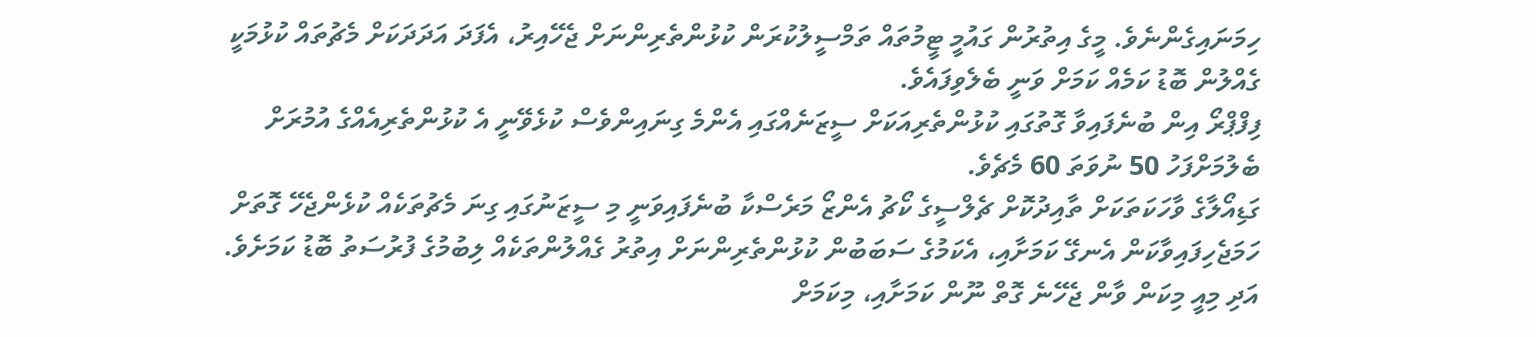ހިމަނައިގެންނެވެ. މީގެ އިތުރުން ގައުމީ ޓީމުތައް ތަމްސީލުކުރަން ކުޅުންތެރިންނަށް ޖެހޭއިރު، އެފަދަ އަދަދަކަށް މެޗުތައް ކުޅުމަކީ ގެއްލުން ބޮޑު ކަމެއް ކަމަށް ވަނީ ބެލެވިފައެވެ.
ފިފްޕްރޯ އިން ބުނެފައިވާ ގޮތުގައި ކުޅުންތެރިއަކަށް ސީޒަނެއްގައި އެންމެ ގިނައިންވެސް ކުޅެވޭނީ އެ ކުޅުންތެރިއެއްގެ އުމުރަށް ބެލުމަށްފަހު 50 ނުވަތަ 60 މެޗެވެ.
ގަޑިއޯލާގެ ވާހަކަތަކަށް ތާއިދުކޮށް ޗެލްސީގެ ކޯޗު އެންޒޯ މަރެސްކާ ބުނެފައިވަނީ މި ސީޒަނުގައި ގިނަ މެޗުތަކެއް ކުޅެންޖެހޭ ގޮތަށް ހަމަޖެހިފައިވާކަން އެނގޭ ކަމަށާއި، އެކަމުގެ ސަބަބުން ކުޅުންތެރިންނަށް އިތުރު ގެއްލުންތަކެއް ލިބުމުގެ ފުރުސަތު ބޮޑު ކަމަށެވެ. އަދި މިއީ މިކަން ވާން ޖެހޭނެ ގޮތް ނޫން ކަމަށާއި، މިކަމަށް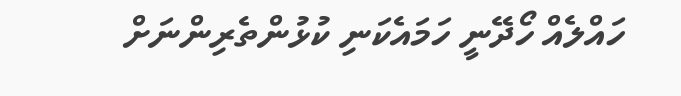ހައްލެއް ހޯދޭނީ ހަމައެކަނި ކުޅުންތެރިންނަށް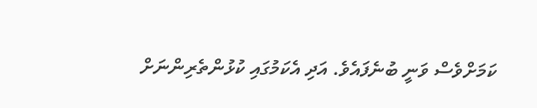ކަމަށްވެސް ވަނީ ބުނެފައެވެ. އަދި އެކަމުގައި ކުޅުންތެރިންނަށް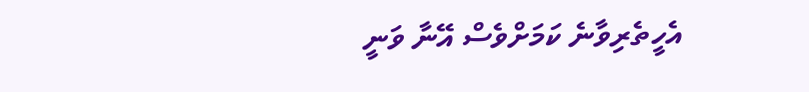އެހީތެރިވާނެ ކަމަށްވެސް އޭނާ ވަނީ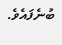ބުނެފައެވެ.